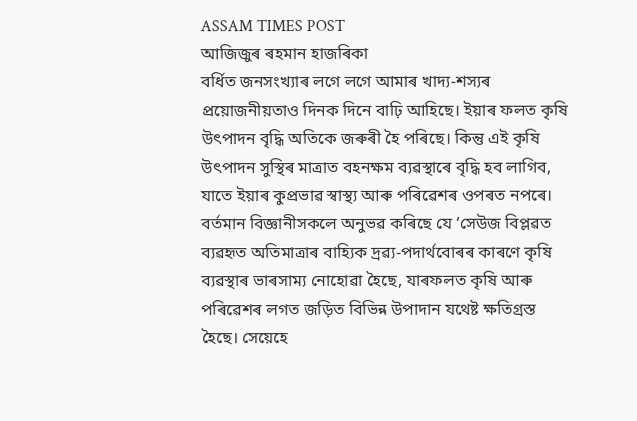ASSAM TIMES POST
আজিজুৰ ৰহমান হাজৰিকা
বৰ্ধিত জনসংখ্যাৰ লগে লগে আমাৰ খাদ্য-শস্যৰ প্ৰয়োজনীয়তাও দিনক দিনে বাঢ়ি আহিছে। ইয়াৰ ফলত কৃষি উৎপাদন বৃদ্ধি অতিকে জৰুৰী হৈ পৰিছে। কিন্তু এই কৃষি উৎপাদন সুস্থিৰ মাত্ৰাত বহনক্ষম ব্যৱস্থাৰে বৃদ্ধি হব লাগিব, যাতে ইয়াৰ কুপ্ৰভাৱ স্বাস্থ্য আৰু পৰিৱেশৰ ওপৰত নপৰে। বৰ্তমান বিজ্ঞানীসকলে অনুভৱ কৰিছে যে ‘সেউজ বিপ্লৱত ব্যৱহৃত অতিমাত্ৰাৰ বাহ্যিক দ্ৰৱ্য-পদাৰ্থবোৰৰ কাৰণে কৃষি ব্যৱস্থাৰ ভাৰসাম্য নোহোৱা হৈছে, যাৰফলত কৃষি আৰু পৰিৱেশৰ লগত জড়িত বিভিন্ন উপাদান যথেষ্ট ক্ষতিগ্ৰস্ত হৈছে। সেয়েহে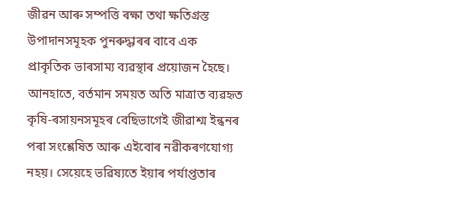জীৱন আৰু সম্পত্তি ৰক্ষা তথা ক্ষতিগ্ৰস্ত উপাদানসমূহক পুনৰুদ্ধাৰৰ বাবে এক প্ৰাকৃতিক ভাৰসাম্য ব্যৱস্থাৰ প্ৰয়োজন হৈছে। আনহাতে, বৰ্তমান সময়ত অতি মাত্ৰাত ব্যৱহৃত কৃষি-ৰসায়নসমূহৰ বেছিভাগেই জীৱাশ্ম ইন্ধনৰ পৰা সংশ্লেষিত আৰু এইবোৰ নৱীকৰণযোগ্য নহয়। সেয়েহে ভৱিষ্যতে ইয়াৰ পৰ্যাপ্ততাৰ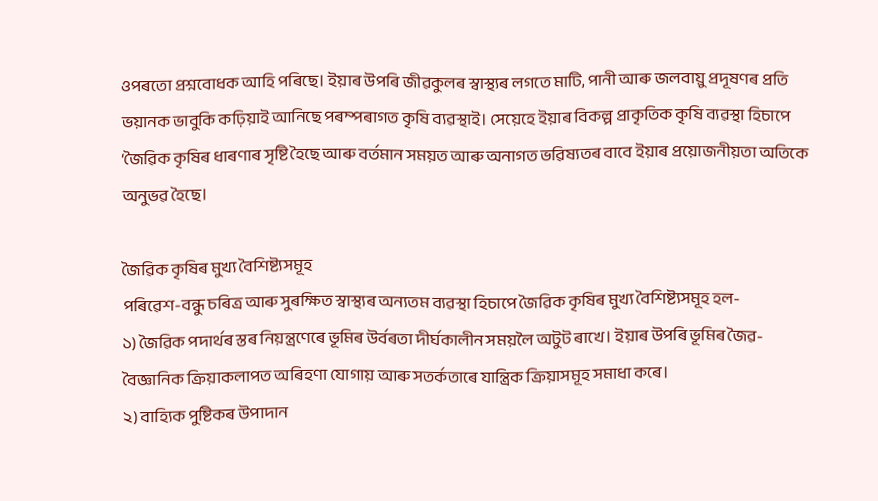ওপৰতো প্ৰশ্নবোধক আহি পৰিছে। ইয়াৰ উপৰি জীৱকুলৰ স্বাস্থ্যৰ লগতে মাটি, পানী আৰু জলবায়ু প্ৰদূষণৰ প্ৰতি ভয়ানক ভাবুকি কঢ়িয়াই আনিছে পৰম্পৰাগত কৃষি ব্যৱস্থাই। সেয়েহে ইয়াৰ বিকল্প প্ৰাকৃতিক কৃষি ব্যৱস্থা হিচাপে ‘জৈৱিক কৃষিৰ ধাৰণাৰ সৃষ্টি হৈছে আৰু বৰ্তমান সময়ত আৰু অনাগত ভৱিষ্যতৰ বাবে ইয়াৰ প্ৰয়োজনীয়তা অতিকে অনুভৱ হৈছে।

জৈৱিক কৃষিৰ মুখ্য বৈশিষ্ট্যসমূহ
পৰিৱেশ-বন্ধু চৰিত্ৰ আৰু সুৰক্ষিত স্বাস্থ্যৰ অন্যতম ব্যৱস্থা হিচাপে জৈৱিক কৃষিৰ মুখ্য বৈশিষ্ট্যসমূহ হল-
১) জৈৱিক পদাৰ্থৰ স্তৰ নিয়ন্ত্ৰণেৰে ভূমিৰ উৰ্বৰতা দীৰ্ঘকালীন সময়লৈ অটুট ৰাখে। ইয়াৰ উপৰি ভূমিৰ জৈৱ-বৈজ্ঞানিক ক্ৰিয়াকলাপত অৰিহণা যোগায় আৰু সতৰ্কতাৰে যান্ত্ৰিক ক্ৰিয়াসমূহ সমাধা কৰে।
২) বাহ্যিক পুষ্টিকৰ উপাদান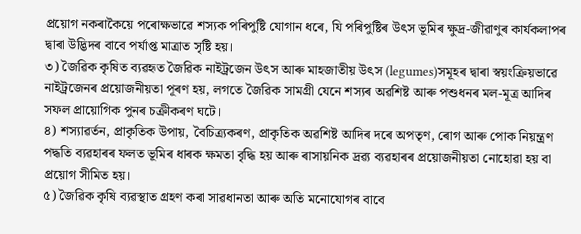প্ৰয়োগ নকৰাকৈয়ে পৰোক্ষভাৱে শস্যক পৰিপুষ্টি যোগান ধৰে, যি পৰিপুষ্টিৰ উৎস ভূমিৰ ক্ষুদ্ৰ-জীৱাণুৰ কাৰ্যকলাপৰ দ্বাৰা উদ্ভিদৰ বাবে পৰ্যাপ্ত মাত্ৰাত সৃষ্টি হয়।
৩) জৈৱিক কৃষিত ব্যৱহৃত জৈৱিক নাইট্ৰজেন উৎস আৰু মাহজাতীয় উৎস (legumes)সমূহৰ দ্বাৰা স্বয়ংক্ৰিয়ভাৱে নাইট্ৰজেনৰ প্ৰয়োজনীয়তা পূৰণ হয়, লগতে জৈৱিক সামগ্ৰী যেনে শস্যৰ অৱশিষ্ট আৰু পশুধনৰ মল-মূত্ৰ আদিৰ সফল প্ৰায়োগিক পুনৰ চক্ৰীকৰণ ঘটে।
৪) শস্যাৱৰ্তন, প্ৰাকৃতিক উপায়, বৈচিত্ৰ্যকৰণ, প্ৰাকৃতিক অৱশিষ্ট আদিৰ দৰে অপতৃণ, ৰোগ আৰু পোক নিয়ন্ত্ৰণ পদ্ধতি ব্যৱহাৰৰ ফলত ভূমিৰ ধাৰক ক্ষমতা বৃদ্ধি হয় আৰু ৰাসায়নিক দ্ৰৱ্য ব্যৱহাৰৰ প্ৰয়োজনীয়তা নোহোৱা হয় বা প্ৰয়োগ সীমিত হয়।
৫) জৈৱিক কৃষি ব্যৱস্থাত গ্ৰহণ কৰা সাৱধানতা আৰু অতি মনোযোগৰ বাবে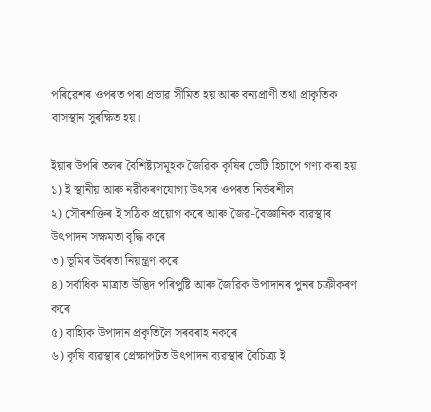পৰিৱেশৰ ওপৰত পৰা প্ৰভাৱ সীমিত হয় আৰু বন্যপ্ৰাণী তথা প্ৰাকৃতিক বাসস্থান সুৰক্ষিত হয়।

ইয়াৰ উপৰি তলৰ বৈশিষ্ট্যসমূহক জৈৱিক কৃষিৰ ভেটি হিচাপে গণ্য কৰা হয়
১) ই স্থানীয় আৰু নৱীকৰণযোগ্য উৎসৰ ওপৰত নিৰ্ভৰশীল
২) সৌৰশক্তিৰ ই সঠিক প্ৰয়োগ কৰে আৰু জৈৱ-বৈজ্ঞানিক ব্যৱস্থাৰ উৎপাদন সক্ষমতা বৃদ্ধি কৰে
৩) ভূমিৰ উৰ্বৰতা নিয়ন্ত্ৰণ কৰে
৪) সৰ্বাধিক মাত্ৰাত উদ্ভিদ পৰিপুষ্টি আৰু জৈৱিক উপাদানৰ পুনৰ চক্ৰীকৰণ কৰে
৫) বাহ্যিক উপাদান প্ৰকৃতিলৈ সৰবৰাহ নকৰে
৬) কৃষি ব্যৱস্থাৰ প্ৰেক্ষাপটত উৎপাদন ব্যৱস্থাৰ বৈচিত্ৰ্য ই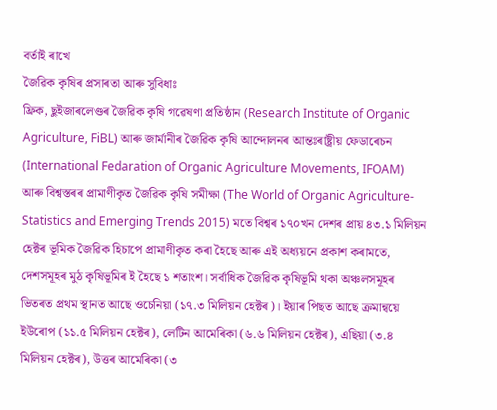বৰ্তাই ৰাখে
জৈৱিক কৃষিৰ প্ৰসাৰতা আৰু সুবিধাঃ
ফ্ৰিক, ছুইজাৰলেণ্ডৰ জৈৱিক কৃষি গৱেষণা প্ৰতিষ্ঠান (Research Institute of Organic Agriculture, FiBL) আৰু জাৰ্মানীৰ জৈৱিক কৃষি আন্দোলনৰ আন্তঃৰাষ্ট্ৰীয় ফেডাৰেচন (International Fedaration of Organic Agriculture Movements, IFOAM) আৰু বিশ্বস্তৰৰ প্ৰামাণীকৃত জৈৱিক কৃষি সমীক্ষা (The World of Organic Agriculture- Statistics and Emerging Trends 2015) মতে বিশ্বৰ ১৭০খন দেশৰ প্ৰায় ৪৩.১ মিলিয়ন হেক্টৰ ভূমিক জৈৱিক হিচাপে প্ৰামাণীকৃত কৰা হৈছে আৰু এই অধ্যয়নে প্ৰকাশ কৰামতে, দেশসমূহৰ মুঠ কৃষিভূমিৰ ই হৈছে ১ শতাংশ। সৰ্বাধিক জৈৱিক কৃষিভূমি থকা অঞ্চলসমূহৰ ভিতৰত প্ৰথম স্থানত আছে ওচেনিয়া (১৭.৩ মিলিয়ন হেক্টৰ)। ইয়াৰ পিছত আছে ক্ৰমান্বয়ে ইউৰোপ (১১.৫ মিলিয়ন হেক্টৰ), লেটিন আমেৰিকা (৬.৬ মিলিয়ন হেক্টৰ), এছিয়া (৩.৪ মিলিয়ন হেক্টৰ), উত্তৰ আমেৰিকা (৩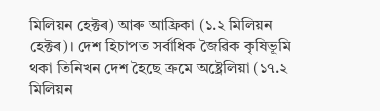মিলিয়ন হেক্টৰ) আৰু আফ্ৰিকা (১.২ মিলিয়ন হেক্টৰ)। দেশ হিচাপত সৰ্বাধিক জৈৱিক কৃষিভূমি থকা তিনিখন দেশ হৈছে ক্ৰমে অষ্ট্ৰেলিয়া (১৭.২ মিলিয়ন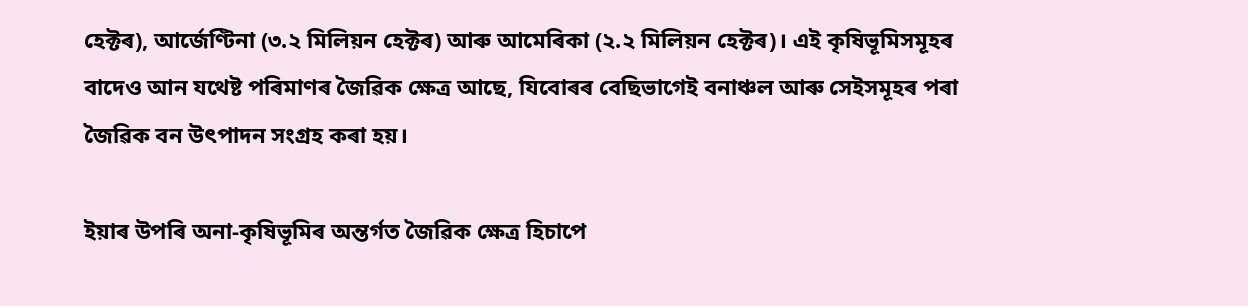হেক্টৰ), আৰ্জেণ্টিনা (৩.২ মিলিয়ন হেক্টৰ) আৰু আমেৰিকা (২.২ মিলিয়ন হেক্টৰ)। এই কৃষিভূমিসমূহৰ বাদেও আন যথেষ্ট পৰিমাণৰ জৈৱিক ক্ষেত্ৰ আছে, যিবোৰৰ বেছিভাগেই বনাঞ্চল আৰু সেইসমূহৰ পৰা জৈৱিক বন উৎপাদন সংগ্ৰহ কৰা হয়।

ইয়াৰ উপৰি অনা-কৃষিভূমিৰ অন্তৰ্গত জৈৱিক ক্ষেত্ৰ হিচাপে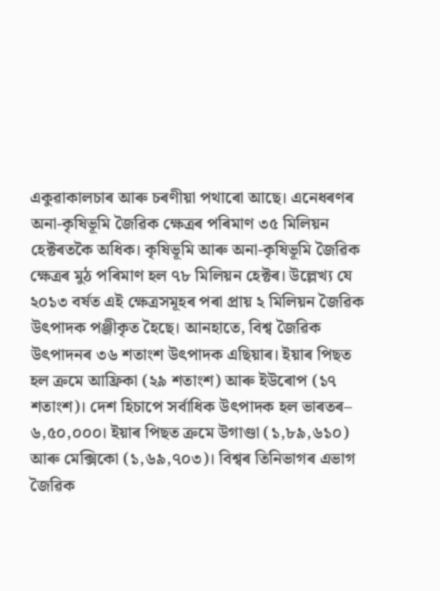একুৱাকালচাৰ আৰু চৰণীয়া পথাৰো আছে। এনেধৰণৰ অনা-কৃষিভূমি জৈৱিক ক্ষেত্ৰৰ পৰিমাণ ৩৫ মিলিয়ন হেক্টৰতকৈ অধিক। কৃষিভূমি আৰু অনা-কৃষিভূমি জৈৱিক ক্ষেত্ৰৰ মুঠ পৰিমাণ হল ৭৮ মিলিয়ন হেক্টৰ। উল্লেখ্য যে ২০১৩ বৰ্ষত এই ক্ষেত্ৰসমূহৰ পৰা প্ৰায় ২ মিলিয়ন জৈৱিক উৎপাদক পঞ্জীকৃত হৈছে। আনহাতে, বিশ্ব জৈৱিক উৎপাদনৰ ৩৬ শতাংশ উৎপাদক এছিয়াৰ। ইয়াৰ পিছত হল ক্ৰমে আফ্ৰিকা (২৯ শতাংশ) আৰু ইউৰোপ (১৭ শতাংশ)। দেশ হিচাপে সৰ্বাধিক উৎপাদক হল ভাৰতৰ– ৬,৫০,০০০। ইয়াৰ পিছত ক্ৰমে উগাণ্ডা (১,৮৯,৬১০) আৰু মেক্সিকো (১,৬৯,৭০৩)। বিশ্বৰ তিনিভাগৰ এভাগ জৈৱিক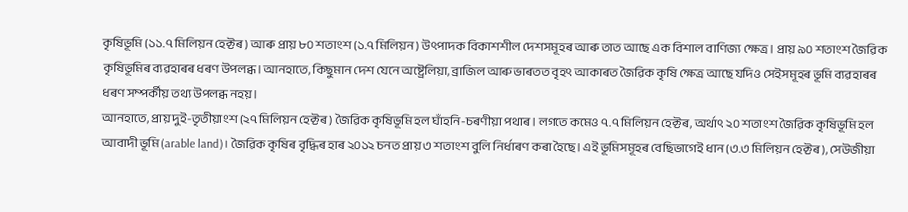কৃষিভূমি (১১.৭ মিলিয়ন হেক্টৰ) আৰু প্ৰায় ৮০ শতাংশ (১.৭ মিলিয়ন) উৎপাদক বিকাশশীল দেশসমূহৰ আৰু তাত আছে এক বিশাল বাণিজ্য ক্ষেত্ৰ। প্ৰায় ৯০ শতাংশ জৈৱিক কৃষিভূমিৰ ব্যৱহাৰৰ ধৰণ উপলব্ধ। আনহাতে, কিছুমান দেশ যেনে অষ্ট্ৰেলিয়া, ব্ৰাজিল আৰু ভাৰতত বৃহৎ আকাৰত জৈৱিক কৃষি ক্ষেত্ৰ আছে যদিও সেইসমূহৰ ভূমি ব্যৱহাৰৰ ধৰণ সম্পৰ্কীয় তথ্য উপলব্ধ নহয়।
আনহাতে, প্ৰায় দুই-তৃতীয়াংশ (২৭ মিলিয়ন হেক্টৰ) জৈৱিক কৃষিভূমি হল ঘাঁহনি-চৰণীয়া পথাৰ। লগতে কমেও ৭.৭ মিলিয়ন হেক্টৰ, অৰ্থাৎ ২০ শতাংশ জৈৱিক কৃষিভূমি হল আবাদী ভূমি (arable land)। জৈৱিক কৃষিৰ বৃদ্ধিৰ হাৰ ২০১২ চনত প্ৰায় ৩ শতাংশ বুলি নিৰ্ধাৰণ কৰা হৈছে। এই ভূমিসমূহৰ বেছিভাগেই ধান (৩.৩ মিলিয়ন হেক্টৰ), সেউজীয়া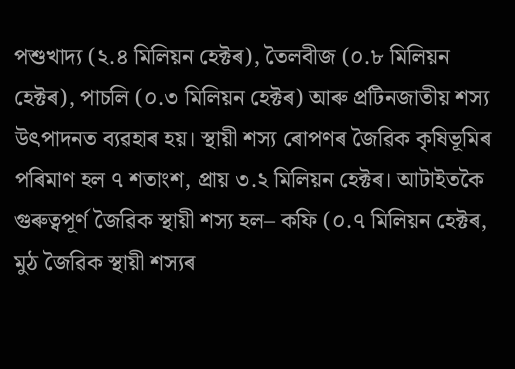পশুখাদ্য (২.৪ মিলিয়ন হেক্টৰ), তৈলবীজ (০.৮ মিলিয়ন হেক্টৰ), পাচলি (০.৩ মিলিয়ন হেক্টৰ) আৰু প্ৰটিনজাতীয় শস্য উৎপাদনত ব্যৱহাৰ হয়। স্থায়ী শস্য ৰোপণৰ জৈৱিক কৃষিভূমিৰ পৰিমাণ হল ৭ শতাংশ, প্ৰায় ৩.২ মিলিয়ন হেক্টৰ। আটাইতকৈ গুৰুত্বপূৰ্ণ জৈৱিক স্থায়ী শস্য হল– কফি (০.৭ মিলিয়ন হেক্টৰ, মুঠ জৈৱিক স্থায়ী শস্যৰ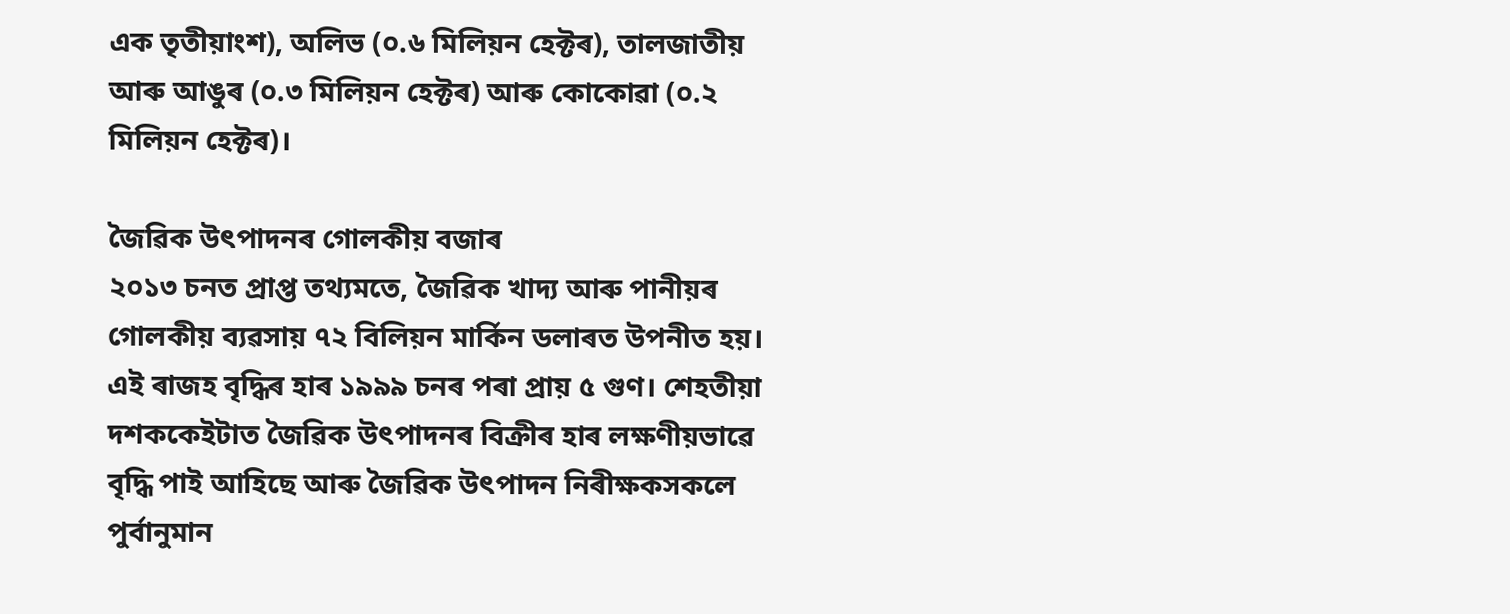এক তৃতীয়াংশ), অলিভ (০.৬ মিলিয়ন হেক্টৰ), তালজাতীয় আৰু আঙুৰ (০.৩ মিলিয়ন হেক্টৰ) আৰু কোকোৱা (০.২ মিলিয়ন হেক্টৰ)।

জৈৱিক উৎপাদনৰ গোলকীয় বজাৰ
২০১৩ চনত প্ৰাপ্ত তথ্যমতে, জৈৱিক খাদ্য আৰু পানীয়ৰ গোলকীয় ব্যৱসায় ৭২ বিলিয়ন মাৰ্কিন ডলাৰত উপনীত হয়। এই ৰাজহ বৃদ্ধিৰ হাৰ ১৯৯৯ চনৰ পৰা প্ৰায় ৫ গুণ। শেহতীয়া দশককেইটাত জৈৱিক উৎপাদনৰ বিক্ৰীৰ হাৰ লক্ষণীয়ভাৱে বৃদ্ধি পাই আহিছে আৰু জৈৱিক উৎপাদন নিৰীক্ষকসকলে পুৰ্বানুমান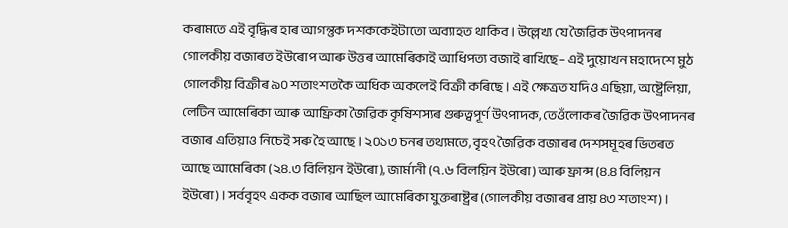কৰামতে এই বৃদ্ধিৰ হাৰ আগন্তুক দশককেইটাতো অব্যাহত থাকিব। উল্লেখ্য যে জৈৱিক উৎপাদনৰ গোলকীয় বজাৰত ইউৰোপ আৰু উত্তৰ আমেৰিকাই আধিপত্য বজাই ৰাখিছে– এই দুয়োখন মহাদেশে মুঠ গোলকীয় বিক্ৰীৰ ৯০ শতাংশতকৈ অধিক অকলেই বিক্ৰী কৰিছে। এই ক্ষেত্ৰত যদিও এছিয়া, অষ্ট্ৰেলিয়া, লেটিন আমেৰিকা আৰু আফ্ৰিকা জৈৱিক কৃষিশস্যৰ গুৰুত্বপূৰ্ণ উৎপাদক, তেওঁলোকৰ জৈৱিক উৎপাদনৰ বজাৰ এতিয়াও নিচেই সৰু হৈ আছে। ২০১৩ চনৰ তথ্যমতে, বৃহৎ জৈৱিক বজাৰৰ দেশসমূহৰ ভিতৰত আছে আমেৰিকা (২৪.৩ বিলিয়ন ইউৰো), জাৰ্মানী (৭.৬ বিলয়িন ইউৰো) আৰু ফ্ৰান্স (৪.৪ বিলিয়ন ইউৰো)। সৰ্ববৃহৎ একক বজাৰ আছিল আমেৰিকা যুক্তৰাষ্ট্ৰৰ (গোলকীয় বজাৰৰ প্ৰায় ৪৩ শতাংশ)।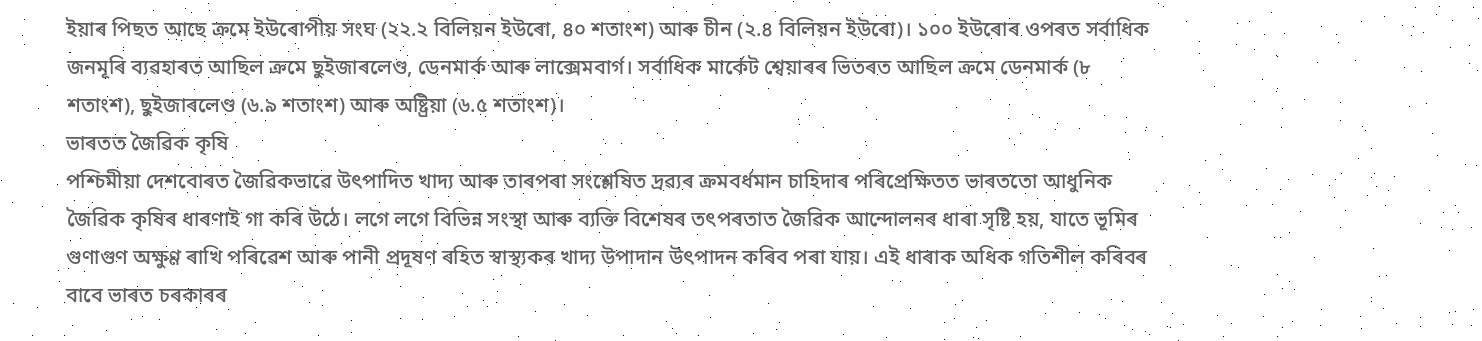ইয়াৰ পিছত আছে ক্ৰমে ইউৰোপীয় সংঘ (২২.২ বিলিয়ন ইউৰো, ৪০ শতাংশ) আৰু চীন (২.৪ বিলিয়ন ইউৰো)। ১০০ ইউৰোৰ ওপৰত সৰ্বাধিক জনমূৰি ব্যৱহাৰত আছিল ক্ৰমে ছুইজাৰলেণ্ড, ডেনমাৰ্ক আৰু লাক্সেমবাৰ্গ। সৰ্বাধিক মাৰ্কেট শ্বেয়াৰৰ ভিতৰত আছিল ক্ৰমে ডেনমাৰ্ক (৮ শতাংশ), ছুইজাৰলেণ্ড (৬.৯ শতাংশ) আৰু অষ্ট্ৰিয়া (৬.৫ শতাংশ)।
ভাৰতত জৈৱিক কৃষি
পশ্চিমীয়া দেশবোৰত জৈৱিকভাৱে উৎপাদিত খাদ্য আৰু তাৰপৰা সংশ্লেষিত দ্ৰৱ্যৰ ক্ৰমবৰ্ধমান চাহিদাৰ পৰিপ্ৰেক্ষিতত ভাৰততো আধুনিক জৈৱিক কৃষিৰ ধাৰণাই গা কৰি উঠে। লগে লগে বিভিন্ন সংস্থা আৰু ব্যক্তি বিশেষৰ তৎপৰতাত জৈৱিক আন্দোলনৰ ধাৰা সৃষ্টি হয়, যাতে ভূমিৰ গুণাগুণ অক্ষুণ্ণ ৰাখি পৰিৱেশ আৰু পানী প্ৰদূষণ ৰহিত স্বাস্থ্যকৰ খাদ্য উপাদান উৎপাদন কৰিব পৰা যায়। এই ধাৰাক অধিক গতিশীল কৰিবৰ বাবে ভাৰত চৰকাৰৰ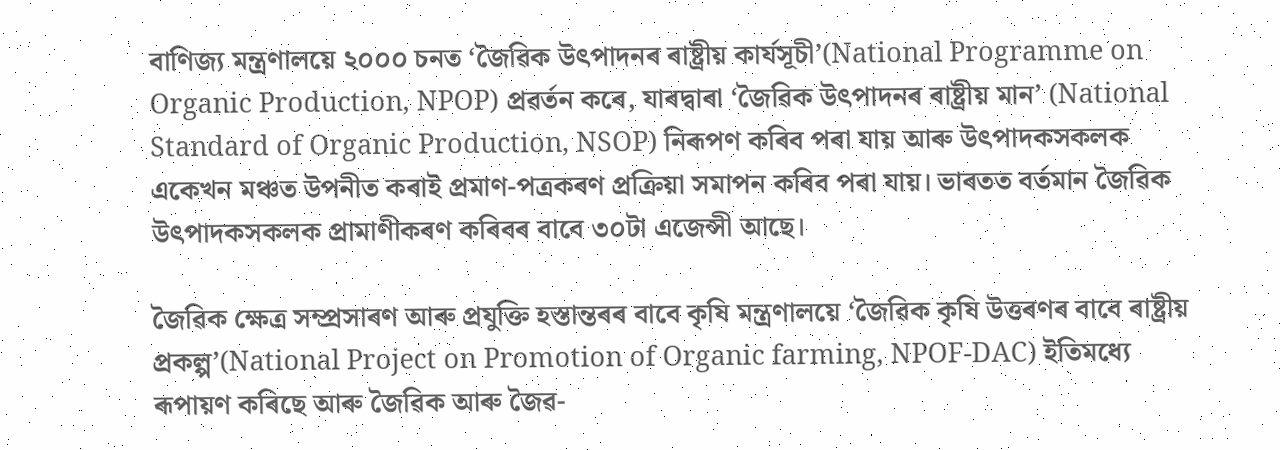বাণিজ্য মন্ত্ৰণালয়ে ২০০০ চনত ‘জৈৱিক উৎপাদনৰ ৰাষ্ট্ৰীয় কাৰ্যসূচী’(National Programme on Organic Production, NPOP) প্ৰৱৰ্তন কৰে, যাৰদ্বাৰা ‘জৈৱিক উৎপাদনৰ ৰাষ্ট্ৰীয় মান’ (National Standard of Organic Production, NSOP) নিৰূপণ কৰিব পৰা যায় আৰু উৎপাদকসকলক একেখন মঞ্চত উপনীত কৰাই প্ৰমাণ-পত্ৰকৰণ প্ৰক্ৰিয়া সমাপন কৰিব পৰা যায়। ভাৰতত বৰ্তমান জৈৱিক উৎপাদকসকলক প্ৰামাণীকৰণ কৰিবৰ বাবে ৩০টা এজেন্সী আছে।

জৈৱিক ক্ষেত্ৰ সম্প্ৰসাৰণ আৰু প্ৰযুক্তি হস্তান্তৰৰ বাবে কৃষি মন্ত্ৰণালয়ে ‘জৈৱিক কৃষি উত্তৰণৰ বাবে ৰাষ্ট্ৰীয় প্ৰকল্প’(National Project on Promotion of Organic farming, NPOF-DAC) ইতিমধ্যে ৰূপায়ণ কৰিছে আৰু জৈৱিক আৰু জৈৱ-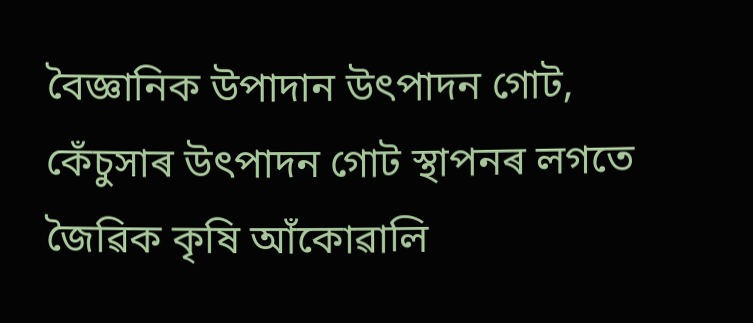বৈজ্ঞানিক উপাদান উৎপাদন গোট, কেঁচুসাৰ উৎপাদন গোট স্থাপনৰ লগতে জৈৱিক কৃষি আঁকোৱালি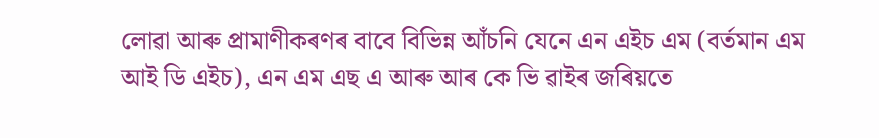লোৱা আৰু প্ৰামাণীকৰণৰ বাবে বিভিন্ন আঁচনি যেনে এন এইচ এম (বৰ্তমান এম আই ডি এইচ), এন এম এছ এ আৰু আৰ কে ভি ৱাইৰ জৰিয়তে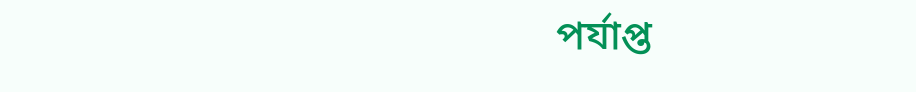পৰ্যাপ্ত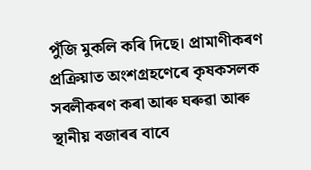পুঁজি মুকলি কৰি দিছে। প্ৰামাণীকৰণ প্ৰক্ৰিয়াত অংশগ্ৰহণেৰে কৃষকসলক সবলীকৰণ কৰা আৰু ঘৰুৱা আৰু স্থানীয় বজাৰৰ বাবে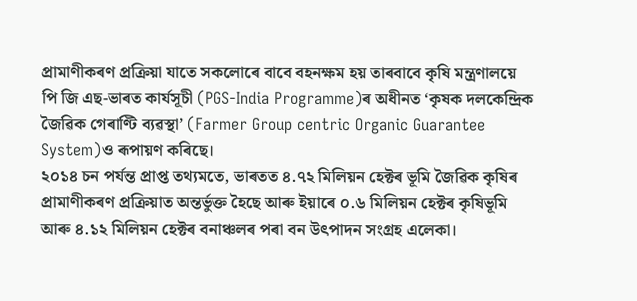প্ৰামাণীকৰণ প্ৰক্ৰিয়া যাতে সকলোৰে বাবে বহনক্ষম হয় তাৰবাবে কৃষি মন্ত্ৰণালয়ে পি জি এছ-ভাৰত কাৰ্যসূচী (PGS-India Programme)ৰ অধীনত ‘কৃষক দলকেন্দ্ৰিক জৈৱিক গেৰাণ্টি ব্যৱস্থা’ (Farmer Group centric Organic Guarantee System)ও ৰূপায়ণ কৰিছে।
২০১৪ চন পৰ্যন্ত প্ৰাপ্ত তথ্যমতে, ভাৰতত ৪.৭২ মিলিয়ন হেক্টৰ ভূমি জৈৱিক কৃষিৰ প্ৰামাণীকৰণ প্ৰক্ৰিয়াত অন্তৰ্ভুক্ত হৈছে আৰু ইয়াৰে ০.৬ মিলিয়ন হেক্টৰ কৃষিভূমি আৰু ৪.১২ মিলিয়ন হেক্টৰ বনাঞ্চলৰ পৰা বন উৎপাদন সংগ্ৰহ এলেকা।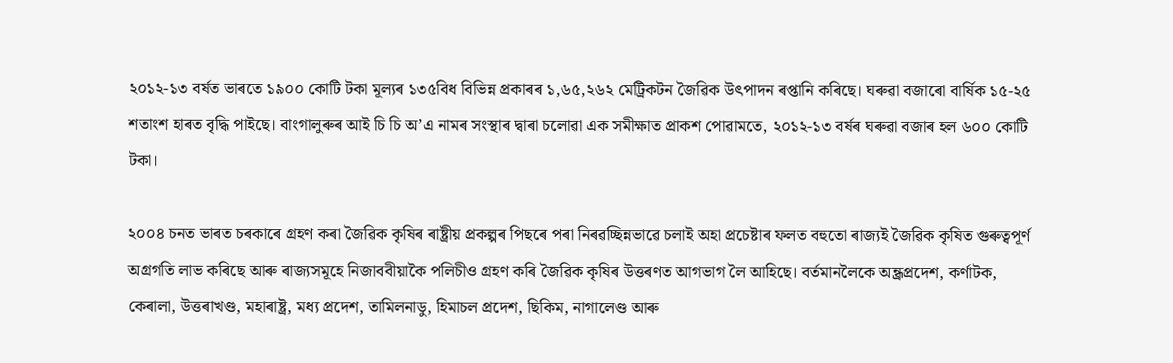২০১২-১৩ বৰ্ষত ভাৰতে ১৯০০ কোটি টকা মূল্যৰ ১৩৫বিধ বিভিন্ন প্ৰকাৰৰ ১,৬৫,২৬২ মেট্ৰিকটন জৈৱিক উৎপাদন ৰপ্তানি কৰিছে। ঘৰুৱা বজাৰো বাৰ্ষিক ১৫-২৫ শতাংশ হাৰত বৃদ্ধি পাইছে। বাংগালুৰুৰ আই চি চি অ’এ নামৰ সংস্থাৰ দ্বাৰা চলোৱা এক সমীক্ষাত প্ৰাকশ পোৱামতে, ২০১২-১৩ বৰ্ষৰ ঘৰুৱা বজাৰ হল ৬০০ কোটি টকা।

২০০৪ চনত ভাৰত চৰকাৰে গ্ৰহণ কৰা জৈৱিক কৃষিৰ ৰাষ্ট্ৰীয় প্ৰকল্পৰ পিছৰে পৰা নিৰৱচ্ছিন্নভাৱে চলাই অহা প্ৰচেষ্টাৰ ফলত বহুতো ৰাজ্যই জৈৱিক কৃষিত গুৰুত্বপূৰ্ণ অগ্ৰগতি লাভ কৰিছে আৰু ৰাজ্যসমূহে নিজাববীয়াকৈ পলিচীও গ্ৰহণ কৰি জৈৱিক কৃষিৰ উত্তৰণত আগভাগ লৈ আহিছে। বৰ্তমানলৈকে অন্ধ্ৰপ্ৰদেশ, কৰ্ণাটক, কেৰালা, উত্তৰাখণ্ড, মহাৰাষ্ট্ৰ, মধ্য প্ৰদেশ, তামিলনাডু, হিমাচল প্ৰদেশ, ছিকিম, নাগালেণ্ড আৰু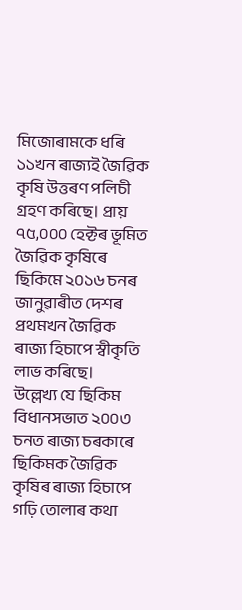মিজোৰামকে ধৰি ১১খন ৰাজ্যই জৈৱিক কৃষি উত্তৰণ পলিচী গ্ৰহণ কৰিছে। প্ৰায় ৭৫,০০০ হেক্টৰ ভূমিত জৈৱিক কৃষিৰে ছিকিমে ২০১৬ চনৰ জানুৱাৰীত দেশৰ প্ৰথমখন জৈৱিক ৰাজ্য হিচাপে স্বীকৃতি লাভ কৰিছে।
উল্লেখ্য যে ছিকিম বিধানসভাত ২০০৩ চনত ৰাজ্য চৰকাৰে ছিকিমক জৈৱিক কৃষিৰ ৰাজ্য হিচাপে গঢ়ি তোলাৰ কথা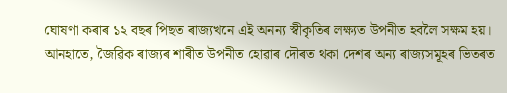ঘোষণা কৰাৰ ১২ বছৰ পিছত ৰাজ্যখনে এই অনন্য স্বীকৃতিৰ লক্ষ্যত উপনীত হবলৈ সক্ষম হয়। আনহাতে, জৈৱিক ৰাজ্যৰ শাৰীত উপনীত হোৱাৰ দৌৰত থকা দেশৰ অন্য ৰাজ্যসমূহৰ ভিতৰত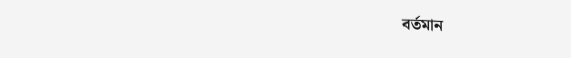বৰ্তমান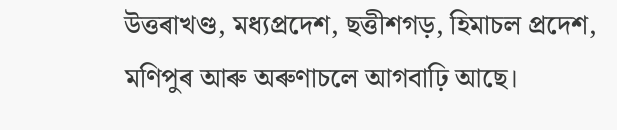উত্তৰাখণ্ড, মধ্যপ্ৰদেশ, ছত্তীশগড়, হিমাচল প্ৰদেশ, মণিপুৰ আৰু অৰুণাচলে আগবাঢ়ি আছে।